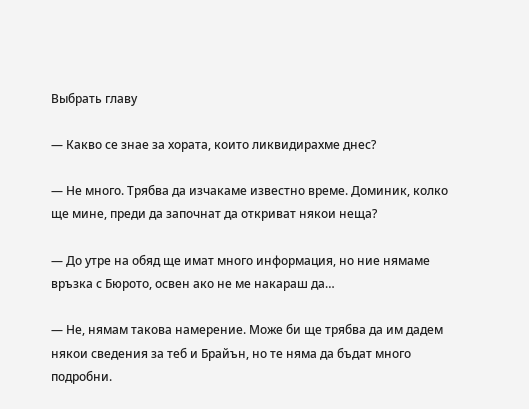Выбрать главу

— Какво се знае за хората, които ликвидирахме днес?

— Не много. Трябва да изчакаме известно време. Доминик, колко ще мине, преди да започнат да откриват някои неща?

— До утре на обяд ще имат много информация, но ние нямаме връзка с Бюрото, освен ако не ме накараш да…

— Не, нямам такова намерение. Може би ще трябва да им дадем някои сведения за теб и Брайън, но те няма да бъдат много подробни.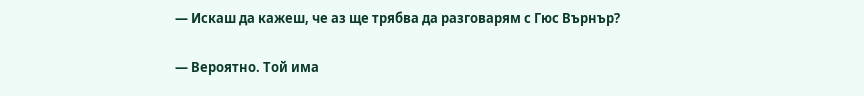— Искаш да кажеш, че аз ще трябва да разговарям с Гюс Върнър?

— Вероятно. Той има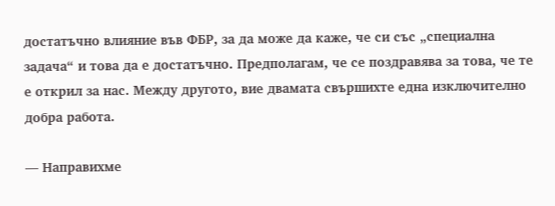достатъчно влияние във ФБР, за да може да каже, че си със „специална задача“ и това да е достатъчно. Предполагам, че се поздравява за това, че те е открил за нас. Между другото, вие двамата свършихте една изключително добра работа.

— Направихме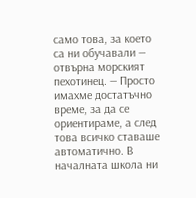само това, за което са ни обучавали — отвърна морският пехотинец. — Просто имахме достатъчно време, за да се ориентираме, а след това всичко ставаше автоматично. В началната школа ни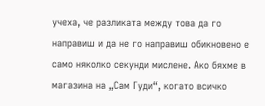учеха, че разликата между това да го направиш и да не го направиш обикновено е само няколко секунди мислене. Ако бяхме в магазина на „Сам Гуди“, когато всичко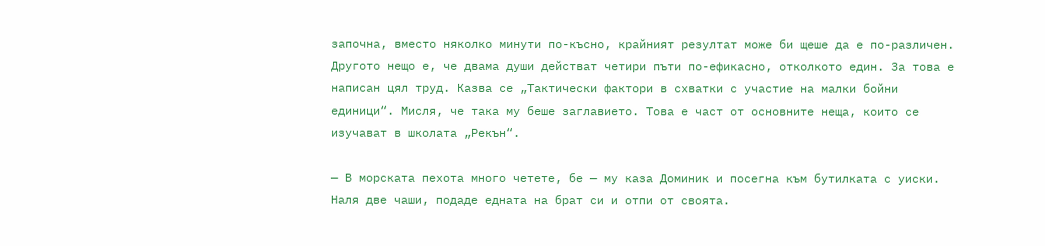започна, вместо няколко минути по-късно, крайният резултат може би щеше да е по-различен. Другото нещо е, че двама души действат четири пъти по-ефикасно, отколкото един. За това е написан цял труд. Казва се „Тактически фактори в схватки с участие на малки бойни единици“. Мисля, че така му беше заглавието. Това е част от основните неща, които се изучават в школата „Рекън“.

— В морската пехота много четете, бе — му каза Доминик и посегна към бутилката с уиски. Наля две чаши, подаде едната на брат си и отпи от своята.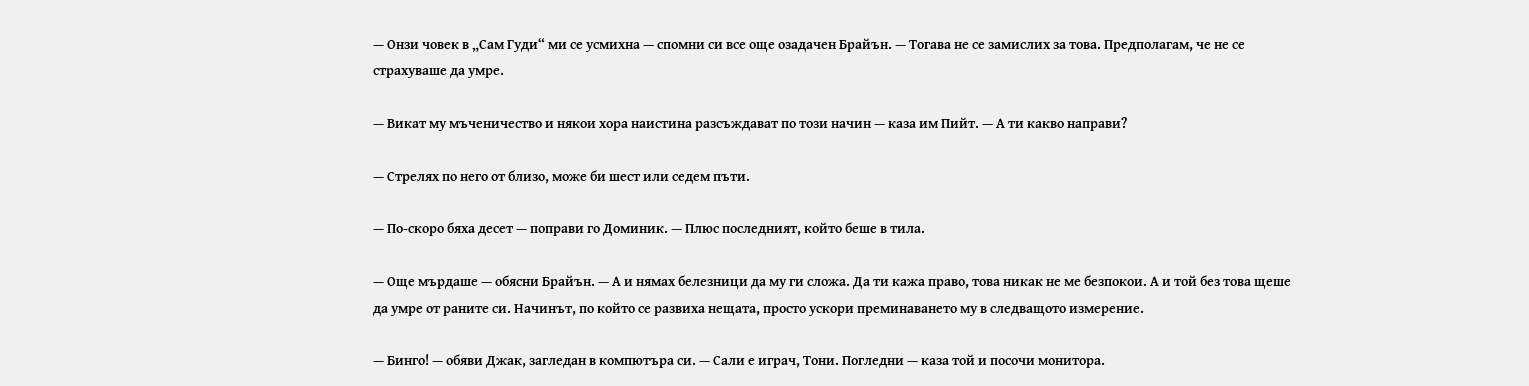— Онзи човек в „Сам Гуди“ ми се усмихна — спомни си все още озадачен Брайън. — Тогава не се замислих за това. Предполагам, че не се страхуваше да умре.

— Викат му мъченичество и някои хора наистина разсъждават по този начин — каза им Пийт. — А ти какво направи?

— Стрелях по него от близо, може би шест или седем пъти.

— По-скоро бяха десет — поправи го Доминик. — Плюс последният, който беше в тила.

— Още мърдаше — обясни Брайън. — А и нямах белезници да му ги сложа. Да ти кажа право, това никак не ме безпокои. А и той без това щеше да умре от раните си. Начинът, по който се развиха нещата, просто ускори преминаването му в следващото измерение.

— Бинго! — обяви Джак, загледан в компютъра си. — Сали е играч, Тони. Погледни — каза той и посочи монитора.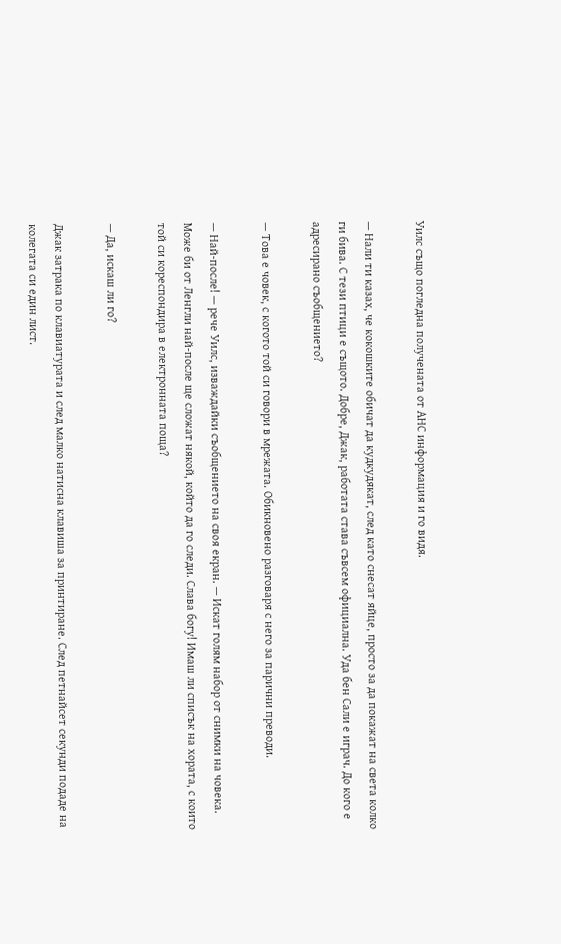Уилс също погледна получената от АНС информация и го видя.

— Нали ти казах, че кокошките обичат да кудкудякат, след като снесат яйце, просто за да покажат на света колко ги бива. С тези птици е същото. Добре, Джак, работата става съвсем официална. Уда бен Сали е играч. До кого е адресирано съобщението?

— Това е човек, с когото той си говори в мрежата. Обикновено разговаря с него за парични преводи.

— Най-после! — рече Уилс, изваждайки съобщението на своя екран. — Искат голям набор от снимки на човека. Може би от Ленгли най-после ще сложат някой, който да го следи. Слава богу! Имаш ли списък на хората, с които той си кореспондира в електронната поща?

— Да, искаш ли го?

Джак затрака по клавиатурата и след малко натисна клавиша за принтиране. След петнайсет секунди подаде на колегата си един лист.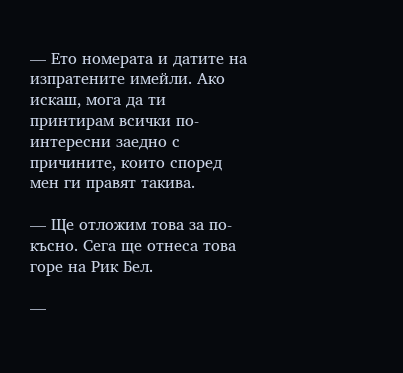— Ето номерата и датите на изпратените имейли. Ако искаш, мога да ти принтирам всички по-интересни заедно с причините, които според мен ги правят такива.

— Ще отложим това за по-късно. Сега ще отнеса това горе на Рик Бел.

—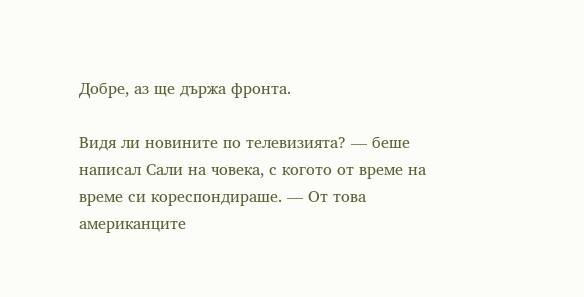Добре, аз ще държа фронта.

Видя ли новините по телевизията? — беше написал Сали на човека, с когото от време на време си кореспондираше. — От това американците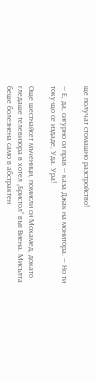ще получат стомашно разстройство!

— Е, да, сигурно си прав — каза Джак на монитора. — Но ти току-що се издаде, Уда. Ура!

Още шестнайсет мъченици, помисли си Мохамед, докато гледаше телевизора в хотел „Бристол“ във Виена. Мисълта беше болезнена само в абстрактен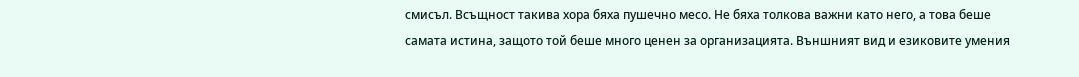смисъл. Всъщност такива хора бяха пушечно месо. Не бяха толкова важни като него, а това беше самата истина, защото той беше много ценен за организацията. Външният вид и езиковите умения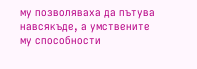му позволяваха да пътува навсякъде, а умствените му способности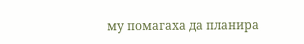му помагаха да планира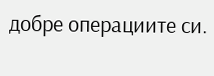добре операциите си.